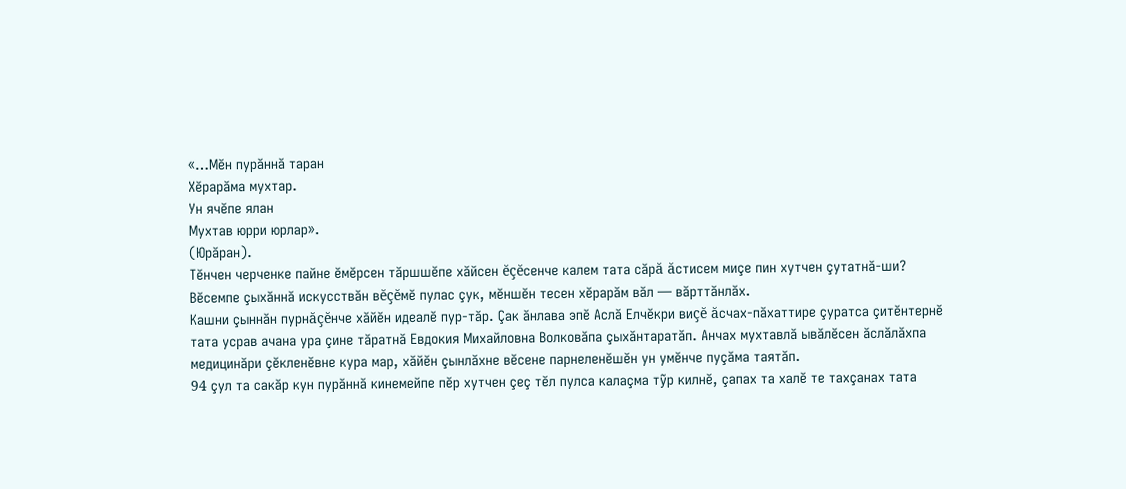«…Мĕн пурăннă таран
Хĕрарăма мухтар.
Ун ячĕпе ялан
Мухтав юрри юрлар».
(Юрăран).
Тĕнчен черченке пайне ĕмĕрсен тăршшĕпе хăйсен ĕçĕсенче калем тата сăрă ăстисем миçе пин хутчен çутатнă-ши? Вĕсемпе çыхăннă искусствăн вĕçĕмĕ пулас çук, мĕншĕн тесен хĕрарăм вăл — вăрттăнлăх.
Кашни çыннăн пурнăçĕнче хăйĕн идеалĕ пур-тăр. Çак ăнлава эпĕ Аслă Елчĕкри виçĕ ăсчах-пăхаттире çуратса çитĕнтернĕ тата усрав ачана ура çине тăратнă Евдокия Михайловна Волковăпа çыхăнтаратăп. Анчах мухтавлă ывăлĕсен ăслăлăхпа медицинăри çĕкленĕвне кура мар, хăйĕн çынлăхне вĕсене парнеленĕшĕн ун умĕнче пуçăма таятăп.
94 çул та сакăр кун пурăннă кинемейпе пĕр хутчен çеç тĕл пулса калаçма тỹр килнĕ, çапах та халĕ те тахçанах тата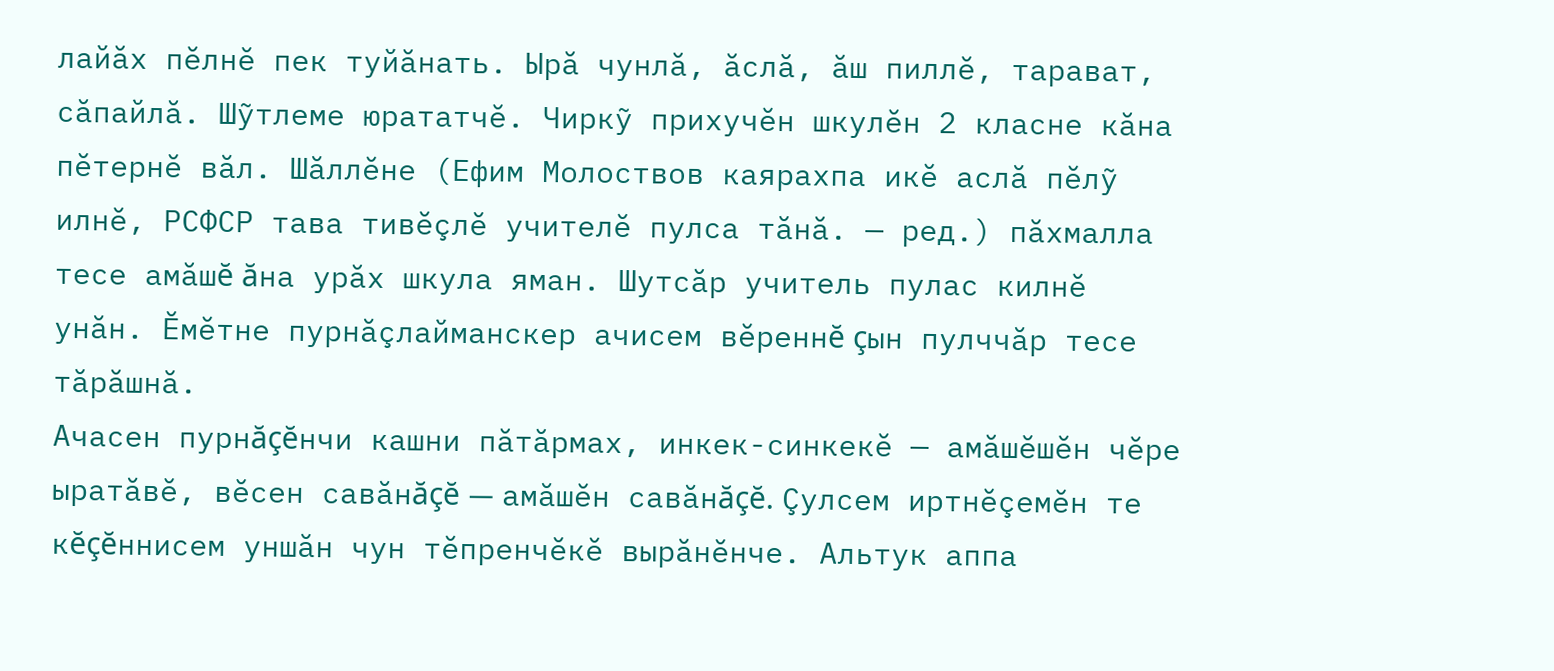лайăх пĕлнĕ пек туйăнать. Ырă чунлă, ăслă, ăш пиллĕ, тарават, сăпайлă. Шỹтлеме юрататчĕ. Чиркỹ прихучĕн шкулĕн 2 класне кăна пĕтернĕ вăл. Шăллĕне (Ефим Молоствов каярахпа икĕ аслă пĕлỹ илнĕ, РСФСР тава тивĕçлĕ учителĕ пулса тăнă. — ред.) пăхмалла тесе амăшĕ ăна урăх шкула яман. Шутсăр учитель пулас килнĕ унăн. Ĕмĕтне пурнăçлайманскер ачисем вĕреннĕ çын пулччăр тесе тăрăшнă.
Ачасен пурнăçĕнчи кашни пăтăрмах, инкек-синкекĕ — амăшĕшĕн чĕре ыратăвĕ, вĕсен савăнăçĕ — амăшĕн савăнăçĕ. Çулсем иртнĕçемĕн те кĕçĕннисем уншăн чун тĕпренчĕкĕ вырăнĕнче. Альтук аппа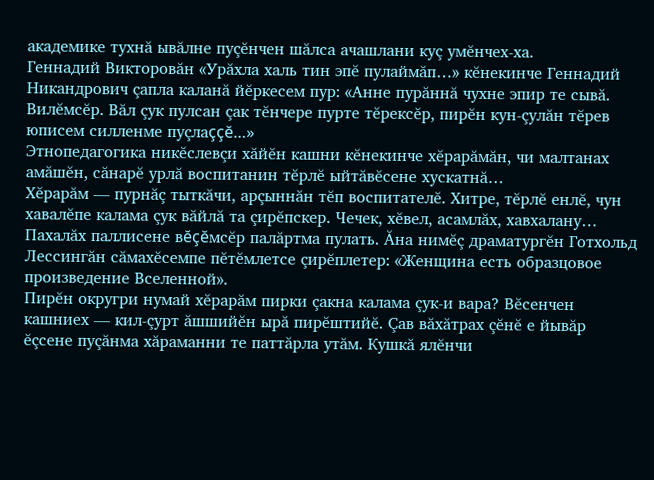академике тухнă ывăлне пуçĕнчен шăлса ачашлани куç умĕнчех-ха.
Геннадий Викторовăн «Урăхла халь тин эпĕ пулаймăп…» кĕнекинче Геннадий Никандрович çапла каланă йĕркесем пур: «Анне пурăннă чухне эпир те сывă. Вилĕмсĕр. Вăл çук пулсан çак тĕнчере пурте тĕрексĕр, пирĕн кун-çулăн тĕрев юписем силленме пуçлаççĕ…»
Этнопедагогика никĕслевçи хăйĕн кашни кĕнекинче хĕрарăмăн, чи малтанах амăшĕн, сăнарĕ урлă воспитанин тĕрлĕ ыйтăвĕсене хускатнă…
Хĕрарăм — пурнăç тыткăчи, арçыннăн тĕп воспитателĕ. Хитре, тĕрлĕ енлĕ, чун хавалĕпе калама çук вăйлă та çирĕпскер. Чечек, хĕвел, асамлăх, хавхалану… Пахалăх паллисене вĕçĕмсĕр палăртма пулать. Ăна нимĕç драматургĕн Готхольд Лессингăн сăмахĕсемпе пĕтĕмлетсе çирĕплетер: «Женщина есть образцовое произведение Вселенной».
Пирĕн округри нумай хĕрарăм пирки çакна калама çук-и вара? Вĕсенчен кашниех — кил-çурт ăшшийĕн ырă пирĕштийĕ. Çав вăхăтрах çĕнĕ е йывăр ĕçсене пуçăнма хăраманни те паттăрла утăм. Кушкă ялĕнчи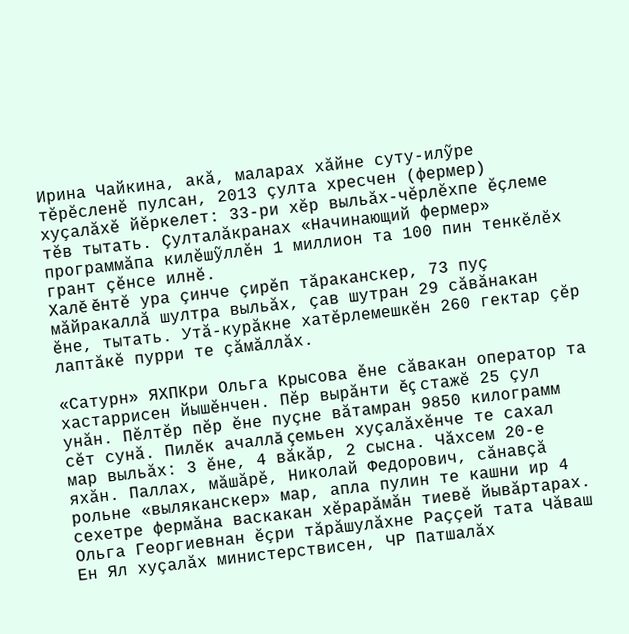Ирина Чайкина, акă, маларах хăйне суту-илỹре тĕрĕсленĕ пулсан, 2013 çулта хресчен (фермер) хуçалăхĕ йĕркелет: 33-ри хĕр выльăх-чĕрлĕхпе ĕçлеме тĕв тытать. Çулталăкранах «Начинающий фермер» программăпа килĕшỹллĕн 1 миллион та 100 пин тенкĕлĕх грант çĕнсе илнĕ.
Халĕ ĕнтĕ ура çинче çирĕп тăраканскер, 73 пуç мăйракаллă шултра выльăх, çав шутран 29 сăвăнакан ĕне, тытать. Утă-курăкне хатĕрлемешкĕн 260 гектар çĕр лаптăкĕ пурри те çăмăллăх.

«Сатурн» ЯХПКри Ольга Крысова ĕне сăвакан оператор та хастаррисен йышĕнчен. Пĕр вырăнти ĕç стажĕ 25 çул унăн. Пĕлтĕр пĕр ĕне пуçне вăтамран 9850 килограмм сĕт сунă. Пилĕк ачаллă çемьен хуçалăхĕнче те сахал мар выльăх: 3 ĕне, 4 вăкăр, 2 сысна. Чăхсем 20-е яхăн. Паллах, мăшăрĕ, Николай Федорович, сăнавçă рольне «выляканскер» мар, апла пулин те кашни ир 4 сехетре фермăна васкакан хĕрарăмăн тиевĕ йывăртарах.
Ольга Георгиевнан ĕçри тăрăшулăхне Раççей тата Чăваш Ен Ял хуçалăх министерствисен, ЧР Патшалăх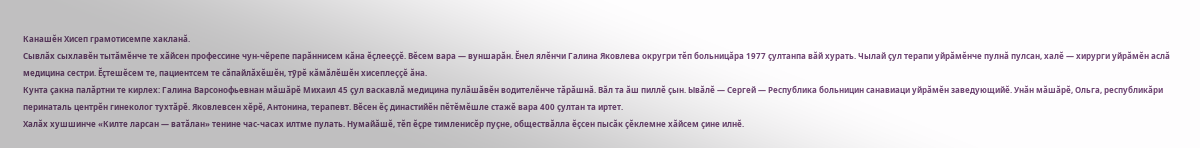Канашĕн Хисеп грамотисемпе хакланă.
Сывлăх сыхлавĕн тытăмĕнче те хăйсен профессине чун-чĕрепе парăннисем кăна ĕçлееççĕ. Вĕсем вара — вуншарăн. Ĕнел ялĕнчи Галина Яковлева округри тĕп больницăра 1977 çултанпа вăй хурать. Чылай çул терапи уйрăмĕнче пулнă пулсан, халĕ — хирурги уйрăмĕн аслă медицина сестри. Ĕçтешĕсем те, пациентсем те сăпайлăхĕшĕн, тỹрĕ кăмăлĕшĕн хисеплеççĕ ăна.
Кунта çакна палăртни те кирлех: Галина Варсонофьевнан мăшăрĕ Михаил 45 çул васкавлă медицина пулăшăвĕн водителĕнче тăрăшнă. Вăл та ăш пиллĕ çын. Ывăлĕ — Сергей — Республика больницин санавиаци уйрăмĕн заведующийĕ. Унăн мăшăрĕ, Ольга, республикăри перинаталь центрĕн гинеколог тухтăрĕ. Яковлевсен хĕрĕ, Антонина, терапевт. Вĕсен ĕç династийĕн пĕтĕмĕшле стажĕ вара 400 çултан та иртет.
Халăх хушшинче «Килте ларсан — ватăлан» тенине час-часах илтме пулать. Нумайăшĕ, тĕп ĕçре тимленисĕр пуçне, обществăлла ĕçсен пысăк çĕклемне хăйсем çине илнĕ.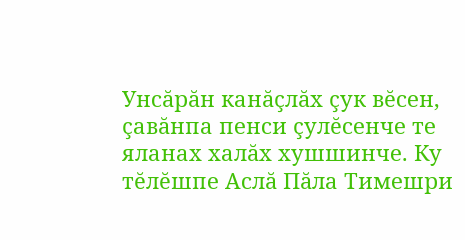Унсăрăн канăçлăх çук вĕсен, çавăнпа пенси çулĕсенче те яланах халăх хушшинче. Ку тĕлĕшпе Аслă Пăла Тимешри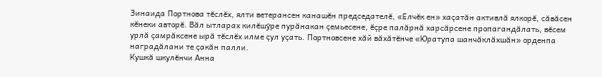Зинаида Портнова тĕслĕх, ялти ветерансен канашĕн председателĕ, «Елчĕк ен» хаçатăн активлă ялкорĕ, сăвăсен кĕнеки авторĕ. Вăл ытларах килĕшỹре пурăнакан çемьесене, ĕçре палăрнă харсăрсене пропагандăлать, вĕсем урлă çамрăксене ырă тĕслĕх илме çул уçать. Портновсене хăй вăхăтĕнче «Юратупа шанчăклăхшăн» орденпа наградăлани те çакăн палли.
Кушкă шкулĕнчи Анна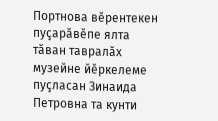Портнова вĕрентекен пуçарăвĕпе ялта тăван тавралăх музейне йĕркелеме пуçласан Зинаида Петровна та кунти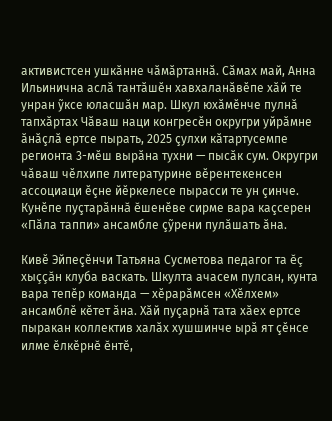активистсен ушкăнне чăмăртаннă. Сăмах май, Анна Ильинична аслă тантăшĕн хавхаланăвĕпе хăй те унран ỹксе юласшăн мар. Шкул юхăмĕнче пулнă тапхăртах Чăваш наци конгресĕн округри уйрăмне ăнăçлă ертсе пырать, 2025 çулхи кăтартусемпе регионта 3-мĕш вырăна тухни — пысăк сум. Округри чăваш чĕлхипе литературине вĕрентекенсен ассоциаци ĕçне йĕркелесе пырасси те ун çинче. Кунĕпе пуçтарăннă ĕшенĕве сирме вара каçсерен «Пăла таппи» ансамбле çỹрени пулăшать ăна.

Кивĕ Эйпеçĕнчи Татьяна Сусметова педагог та ĕç хыççăн клуба васкать. Шкулта ачасем пулсан, кунта вара тепĕр команда — хĕрарăмсен «Хĕлхем» ансамблĕ кĕтет ăна. Хăй пуçарнă тата хăех ертсе пыракан коллектив халăх хушшинче ырă ят çĕнсе илме ĕлкĕрнĕ ĕнтĕ,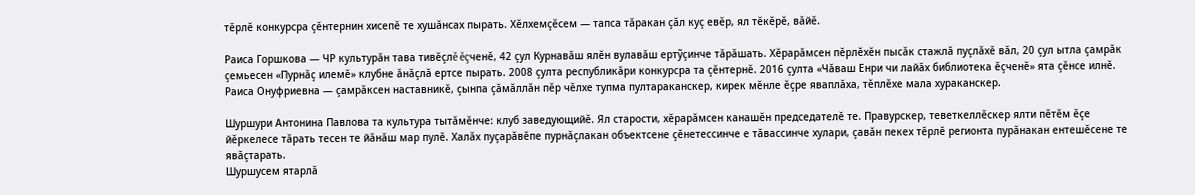тĕрлĕ конкурсра çĕнтернин хисепĕ те хушăнсах пырать. Хĕлхемçĕсем — тапса тăракан çăл куç евĕр, ял тĕкĕрĕ, вăйĕ.

Раиса Горшкова — ЧР культурăн тава тивĕçлĕ ĕçченĕ, 42 çул Курнавăш ялĕн вулавăш ертỹçинче тăрăшать. Хĕрарăмсен пĕрлĕхĕн пысăк стажлă пуçлăхĕ вăл, 20 çул ытла çамрăк çемьесен «Пурнăç илемĕ» клубне ăнăçлă ертсе пырать. 2008 çулта республикăри конкурсра та çĕнтернĕ. 2016 çулта «Чăваш Енри чи лайăх библиотека ĕçченĕ» ята çĕнсе илнĕ. Раиса Онуфриевна — çамрăксен наставникĕ, çынпа çăмăллăн пĕр чĕлхе тупма пултараканскер, кирек мĕнле ĕçре яваплăха, тĕплĕхе мала хураканскер.

Шуршури Антонина Павлова та культура тытăмĕнче: клуб заведующийĕ. Ял старости, хĕрарăмсен канашĕн председателĕ те. Правурскер, теветкеллĕскер ялти пĕтĕм ĕçе йĕркелесе тăрать тесен те йăнăш мар пулĕ. Халăх пуçарăвĕпе пурнăçлакан объектсене çĕнетессинче е тăвассинче хулари, çавăн пекех тĕрлĕ регионта пурăнакан ентешĕсене те явăçтарать.
Шуршусем ятарлă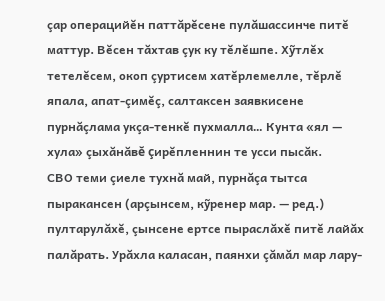çар операцийĕн паттăрĕсене пулăшассинче питĕ маттур. Вĕсен тăхтав çук ку тĕлĕшпе. Хỹтлĕх тетелĕсем, окоп çуртисем хатĕрлемелле, тĕрлĕ япала, апат-çимĕç, салтаксен заявкисене пурнăçлама укçа-тенкĕ пухмалла… Кунта «ял — хула» çыхăнăвĕ çирĕпленнин те усси пысăк.
СВО теми çиеле тухнă май, пурнăçа тытса пыракансен (арçынсем, кỹренер мар. — ред.) пултарулăхĕ, çынсене ертсе пыраслăхĕ питĕ лайăх палăрать. Урăхла каласан, паянхи çăмăл мар лару-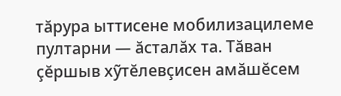тăрура ыттисене мобилизацилеме пултарни — ăсталăх та. Тăван çĕршыв хỹтĕлевçисен амăшĕсем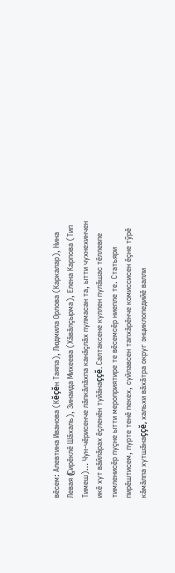вĕсем: Алевтина Иванова (Кĕçĕн Таяпа), Людмила Орлова (Каркалар), Нина Левая (Çирĕклĕ Шăхаль), Зинаида Михеева (Хăвăлçырма), Елена Карпова (Тип Тимеш)… Чун-чĕрисенче лăпкăлăхпа канăçлăх пулмасан та, ытти чухнехинчен икĕ хут вăйлăрах ĕçленĕн туйăнаççĕ. Салтаксене куллен пулăшас тĕллевпе тимленисĕр пуçне ытти мероприятире те вĕсемсĕр ниепле те. Статьяри пирĕштисем, пурте тенĕ пекех, суйлавсен тапхăрĕнче комиссисен ĕçне тỹрĕ кăмăлпа хутшăнаççĕ, хальхи вăхăтра округ энциклопедийĕ валли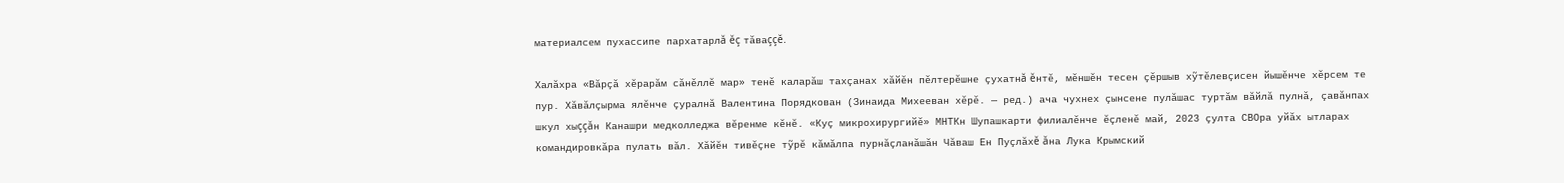материалсем пухассипе пархатарлă ĕç тăваççĕ.

Халăхра «Вăрçă хĕрарăм сăнĕллĕ мар» тенĕ каларăш тахçанах хăйĕн пĕлтерĕшне çухатнă ĕнтĕ, мĕншĕн тесен çĕршыв хỹтĕлевçисен йышĕнче хĕрсем те пур. Хăвăлçырма ялĕнче çуралнă Валентина Порядкован (Зинаида Михееван хĕрĕ. — ред.) ача чухнех çынсене пулăшас туртăм вăйлă пулнă, çавăнпах шкул хыççăн Канашри медколледжа вĕренме кĕнĕ. «Куç микрохирургийĕ» МНТКн Шупашкарти филиалĕнче ĕçленĕ май, 2023 çулта СВОра уйăх ытларах командировкăра пулать вăл. Хăйĕн тивĕçне тỹрĕ кăмăлпа пурнăçланăшăн Чăваш Ен Пуçлăхĕ ăна Лука Крымский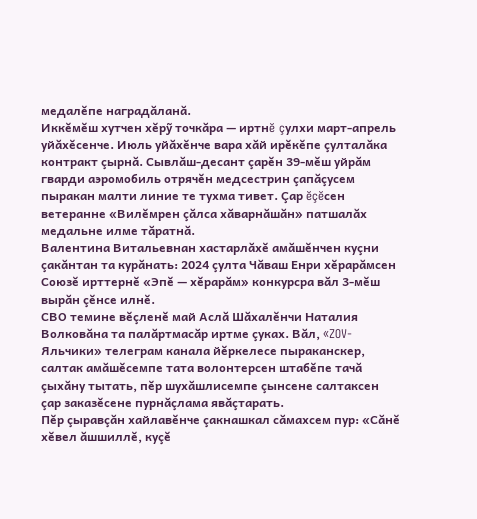медалĕпе наградăланă.
Иккĕмĕш хутчен хĕрỹ точкăра — иртнĕ çулхи март-апрель уйăхĕсенче. Июль уйăхĕнче вара хăй ирĕкĕпе çулталăка контракт çырнă. Сывлăш-десант çарĕн 39-мĕш уйрăм гварди аэромобиль отрячĕн медсестрин çапăçусем пыракан малти линие те тухма тивет. Çар ĕçĕсен ветеранне «Вилĕмрен çăлса хăварнăшăн» патшалăх медальне илме тăратнă.
Валентина Витальевнан хастарлăхĕ амăшĕнчен куçни çакăнтан та курăнать: 2024 çулта Чăваш Енри хĕрарăмсен Союзĕ ирттернĕ «Эпĕ — хĕрарăм» конкурсра вăл 3-мĕш вырăн çĕнсе илнĕ.
СВО темине вĕçленĕ май Аслă Шăхалĕнчи Наталия Волковăна та палăртмасăр иртме çуках. Вăл, «ZOV-Яльчики» телеграм канала йĕркелесе пыраканскер, салтак амăшĕсемпе тата волонтерсен штабĕпе тачă çыхăну тытать, пĕр шухăшлисемпе çынсене салтаксен çар заказĕсене пурнăçлама явăçтарать.
Пĕр çыравçăн хайлавĕнче çакнашкал сăмахсем пур: «Сăнĕ хĕвел ăшшиллĕ, куçĕ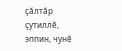çăлтăр çутиллĕ, эппин, чунĕ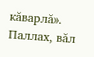кăварлă». Паллах, вăл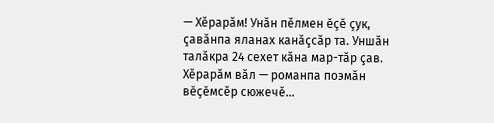— Хĕрарăм! Унăн пĕлмен ĕçĕ çук, çавăнпа яланах канăçсăр та. Уншăн талăкра 24 сехет кăна мар-тăр çав.
Хĕрарăм вăл — романпа поэмăн вĕçĕмсĕр сюжечĕ…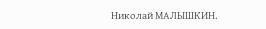Николай МАЛЫШКИН.